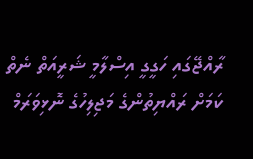ރާއްޖޭގައި ހަގީގީ އިސްލާމީ ޝަރީއަތް ނެތް ކަމަށް ރައްޔިތުންގެ މަޖިލިހުގެ ނޮޅިވަރަމް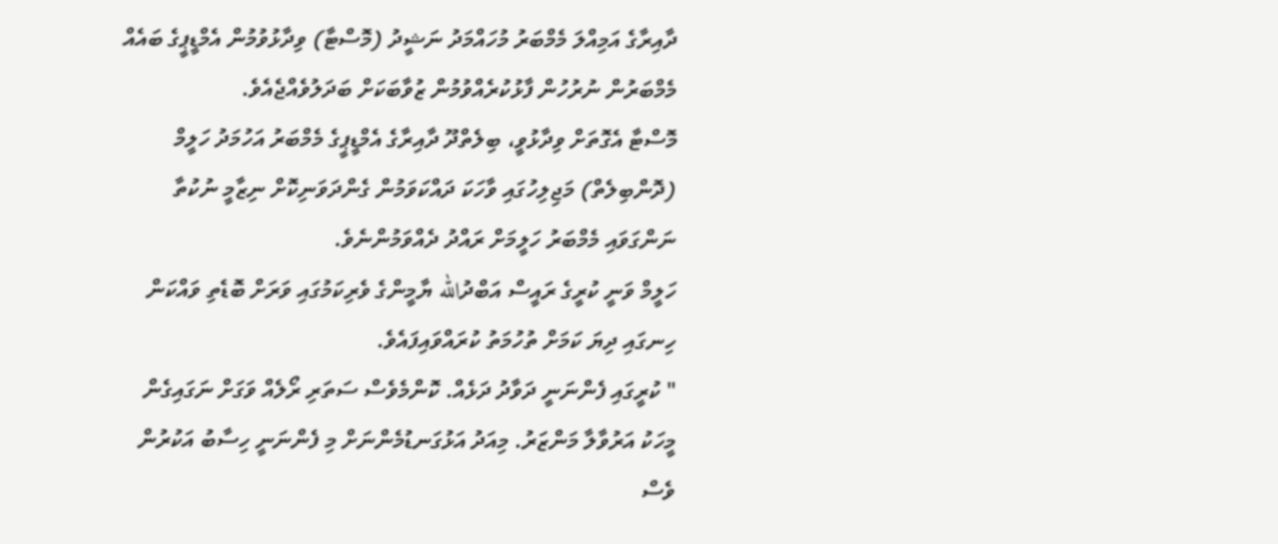ދާއިރާގެ އަމިއްލަ މެމްބަރު މުހައްމަދު ނަޝީދު (މޮސްޓާ) ވިދާޅުވުމުން އެމްޑީޕީގެ ބައެއް މެމްބަރުން ނުރުހުން ފާޅުކުރެއްވުމުން ޒުވާބަކަށް ބަދަލުވެއްޖެއެވެ.
މޮސްޓާ އެގޮތަށް ވިދާޅުވީ، ބިލެތްދޫ ދާއިރާގެ އެމްޑީޕީގެ މެމްބަރު އަހުމަދު ހަލީމް (ދޮންބިލެތް) މަޖިލިހުގައި ވާހަކަ ދައްކަވަމުން ގެންދަވަނިކޮށް ނިޒާމީ ނުކުތާ ނަންގަވައި މެމްބަރު ހަލީމަށް ރައްދު ދެއްވަމުންނެވެ.
ހަލީމް ވަނީ ކުރީގެ ރައީސް އަބްދުالله ޔާމީންގެ ވެރިކަމުގައި ވަރަށް ބޮޑެތި ވައްކަން ހިނގައި ދިޔަ ކަމަށް ތުހުމަތު ކުރައްވައިފައެވެ.
" ކުރީގައި ފެންނަނީ ދަވާދު ދަޅެއް. ކޮންމެވެސް ސަތަރި ރޯލެއް ވަގަށް ނަގައިގެން މީހަކު އަރުވާލާ މަންޒަރު. މިއަދު އަޅުގަނޑުމެންނަށް މި ފެންނަނީ ހިސާބު އަކުރުން ވެސް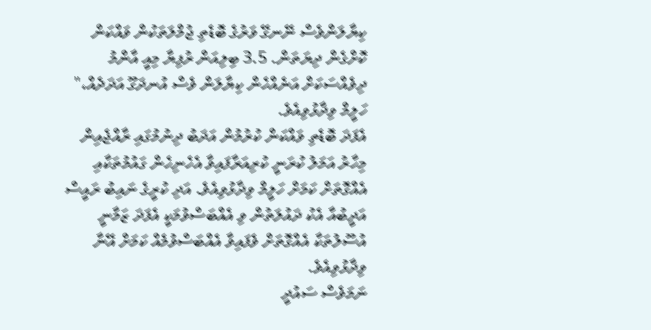ކިޔާލަންވެސް ނޭނގޭ ވަރުގެ ބޮޑެތި ޖުމްލަތަކުން ވައްކަން ކޮށްގެން ދިޔަތަން. 3.5 ބިލިއަން ރުފިޔާ މިއީ އާންމު ދިވެއްސަކަށް އަނެއްހެން ކިޔާލަން ވެސް އުނދަގޫ އަދަދެއް،" ހަލީމް ވިދާޅުވިއެވެ.
އެފަދަ ބޮޑެތި ވައްކަން ކުރުމުން އަދަބު ދިނުމުގައި ރާއްޖެއިން މިހާރު އަމަލު ކުރަނީ ކުރިއަރާފައިވާ އެހެނިހެން ގައުމުތަކާއި އެއްގޮތަށް ކަމަށް ހަލީމް ވިދާޅުވިއެވެ. އަދި ކުރީގެ ނައިބު ރައީސް އަދީބުއާ އެކު ދައުލަތުން ވި އެއްބަސްވުމަކީ އެފަދަ ޒަމާނީ އުސޫލުތަކާ އެއްގޮތަށް ވެފައިވާ އެއްބަސްވުމެއް ކަމަށް އޭނާ ވިދާޅުވިއެވެ.
ނަމަވެސް ސައުދީ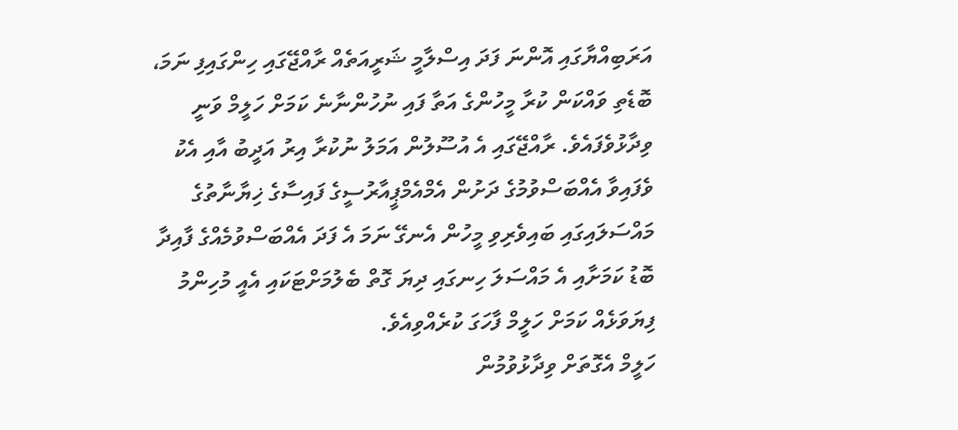އަރަބިއްޔާގައި އޮންނަ ފަދަ އިސްލާމީ ޝަރީއަތެއް ރާއްޖޭގައި ހިންގައިފި ނަމަ، ބޮޑެތި ވައްކަން ކުރާ މީހުންގެ އަތާ ފައި ނުހުންނާނެ ކަމަށް ހަލީމް ވަނީ ވިދާޅުވެފައެވެ. ރާއްޖޭގައި އެ އުސޫލުން އަމަލު ނުކުރާ އިރު އަދީބު އާއި އެކު ވެފައިވާ އެއްބަސްވުމުގެ ދަށުން އެމްއެމްޕީއާރުސީގެ ފައިސާގެ ޚިޔާނާތުގެ މައްސަލައިގައި ބައިވެރިވި މީހުން އެނގޭ ނަމަ އެ ފަދަ އެއްބަސްވުމެއްގެ ފާއިދާ ބޮޑު ކަމަށާއި އެ މައްސަލަ ހިނގައި ދިޔަ ގޮތް ބެލުމަށްޓަކައި އެއީ މުހިންމު ފިޔަވަޅެއް ކަމަށް ހަލީމް ފާހަގަ ކުރެއްވިއެވެ.
ހަލީމް އެގޮތަށް ވިދާޅުވުމުން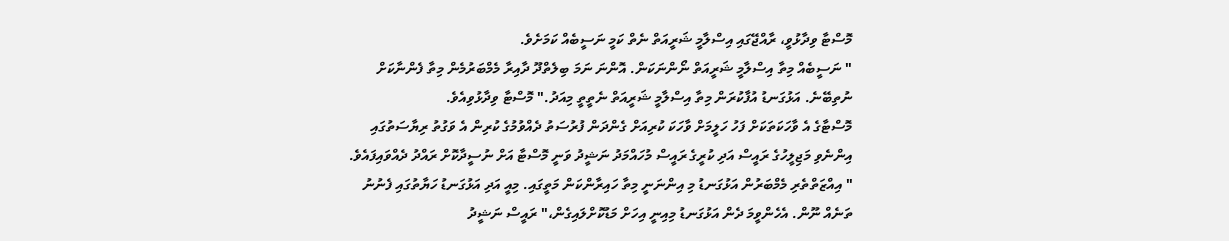މޮސްޓާ ވިދާޅުވީ، ރާއްޖޭގައި އިސްލާމީ ޝަރީއަތް ނެތް ކަމީ ނަސީބެއް ކަމަށެވެ.
" ނަސީބެއް މިތާ އިސްލާމީ ޝަރީއަތް ނޯންނަކަން. އޮންނަ ނަމަ ބިލެތްދޫ ދާއިރާ މެމްބަރުމެން މިތާ ފެންނާކަށް ނުތިބޭނެ. އަޅުގަނޑު އުފާކުރަން މިތާ އިސްލާމީ ޝަރީއަތް ނެތީތީ މިއަދު." މޮސްޓާ ވިދާޅުވިއެވެ.
މޮސްޓާގެ އެ ވާހަކަތަކަށް ފަހު ހަލީމަށް ވާހަކަ ކުރިއަށް ގެންދަން ފުރުސަތު ދެއްވުމުގެ ކުރިން އެ ވަގުތު ރިޔާސަތުގައި އިންނެވި މަޖިލީހުގެ ރައީސް އަދި ކުރީގެ ރައީސް މުހައްމަދު ނަޝީދު ވަނީ މޮސްޓާ އަށް ނުސީދާކޮށް ރައްދު ދެއްވައިފައެވެ.
" އިއްޒަތްތެރި މެމްބަރުން އަޅުގަނޑު މި އިންނަނީ މިތާ ހައިރާންކަން މަތީގައި. މިއީ އަދި އަޅުގަނޑު ހަޔާތުގައި ފެނުނު ތަނެއް ނޫން. އެހެންވީމަ ދެން އަޅުގަނޑު މިއިނީ އިހަށް މަޑުކޮށްލައިގެން،" ރައީސް ނަޝީދު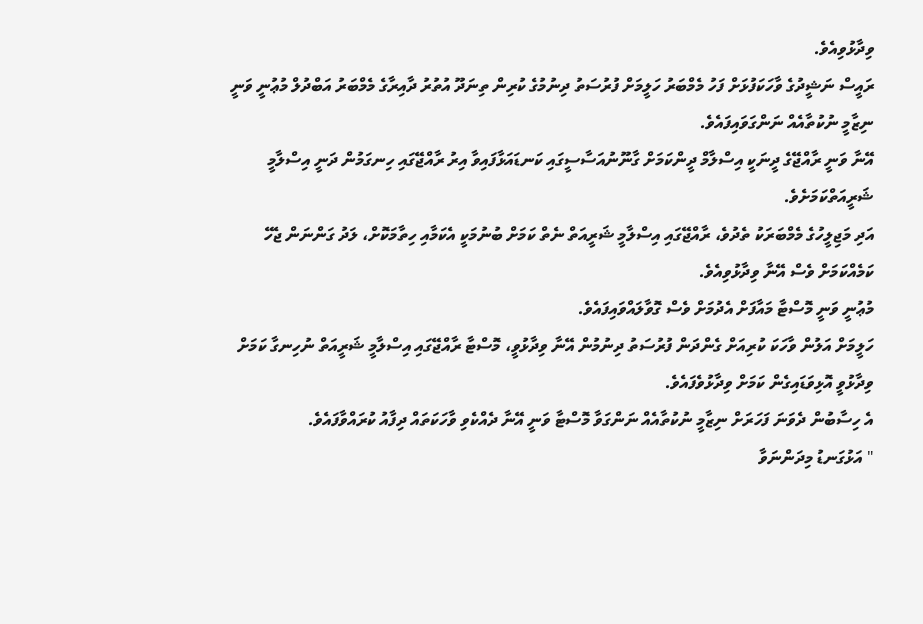ވިދާޅުވިއެވެ.
ރައީސް ނަޝީދުގެ ވާހަކަފުޅަށް ފަހު މެމްބަރު ހަލީމަށް ފުރުސަތު ދިނުމުގެ ކުރިން ތިނަދޫ އުތުރު ދާއިރާގެ މެމްބަރު އަބްދުލް މުޢުނީ ވަނީ ނިޒާމީ ނުކުތާއެއް ނަންގަވައިފައެވެ.
އޭނާ ވަނީ ރާއްޖޭގެ ދީނަކީ އިސްލާމް ދީންކަމަށް ގާނޫނުއަސާސީގައި ކަނޑައަޅާފައިވާ އިރު ރާއްޖޭގައި ހިނގަމުން ދަނީ އިސްލާމީ ޝަރީއަތްކަމަށެވެ.
އަދި މަޖިލީހުގެ މެމްބަރަކު ތެދުވެ، ރާއްޖޭގައި އިސްލާމީ ޝަރީއަތް ނެތް ކަމަށް ބުނުމަކީ އެކަމާއި ހިތާމަކޮށް، ލަދު ގަންނަން ޖެހޭ ކަމެއްކަމަށް ވެސް އޭނާ ވިދާޅުވިއެވެ.
މުޢުނީ ވަނީ މޮސްޓާ މައާފަށް އެދުމަށް ވެސް ގޮވާލައްވައިފައެވެ.
ހަލީމަށް އަލުން ވާހަކަ ކުރިއަށް ގެންދަން ފުރުސަތު ދިނުމުން އޭނާ ވިދާޅުވީ، މޮސްޓާ ރާއްޖޭގައި އިސްލާމީ ޝަރީއަތް ނުހިނގާ ކަމަށް ވިދާޅުވީ އޮޅިވަޑައިގެން ކަމަށް ވިދާޅުވެފައެވެ.
އެ ހިސާބުން ދެވަނަ ފަހަރަށް ނިޒާމީ ނުކުތާއެއް ނަންގަވާ މޮސްޓާ ވަނީ އޭނާ ދެއްކެވި ވާހަކަތައް ދިފާއު ކުރައްވާފައެވެ.
" އަޅުގަނޑު މިދަންނަވާ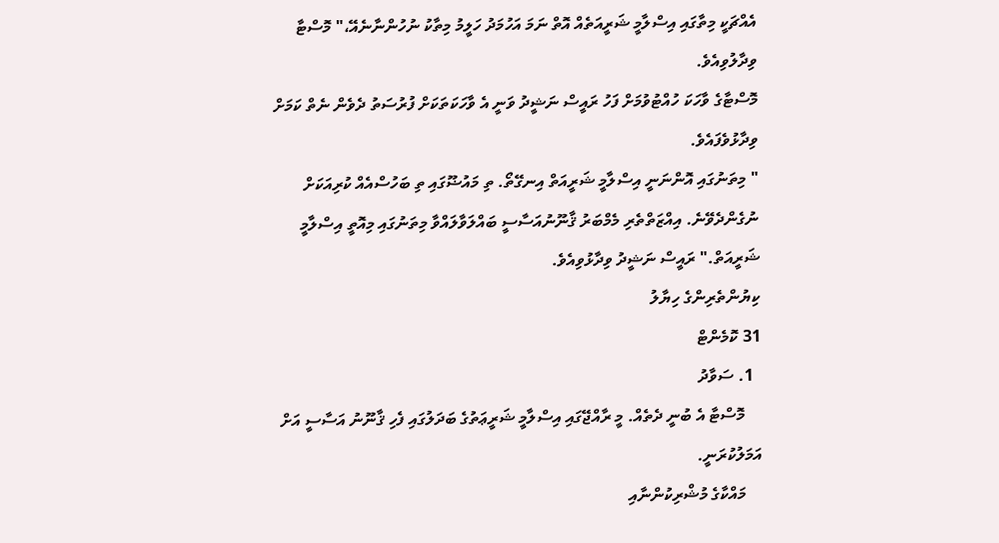އެއްޗަކީ މިތާގައި އިސްލާމީ ޝަރީއަތެއް އޮތް ނަމަ އަހުމަދު ހަލީމު މިތާކު ނުހުންނާނެއޭ،" މޮސްޓާ ވިދާލުވިއެވެ.
މޮސްޓާގެ ވާހަކަ ހުއްޓުވުމަށް ފަހު ރައީސް ނަޝީދު ވަނީ އެ ވާހަކަތަކަށް ފުރުސަތު ދެވެން ނެތް ކަމަށް ވިދާޅުވެފައެވެ.
" މިތަނުގައި އޮންނަނީ އިސްލާމީ ޝަރީއަތް އިނގޭތޯ. ތި މައުޟޫގައި ތި ބަހުސްއެއް ކުރިއަކަށް ނުގެންދެވޭނެ. އިއްޒަތްތެރި މެމްބަރު ޤާނޫނުއަސާސީ ބައްލަވާލައްވާ މިތަނުގައި މިއޮތީ އިސްލާމީ ޝަރީއަތް." ރައީސް ނަޝީދު ވިދާޅުވިއެވެ.
ކިޔުންތެރިންގެ ހިޔާލު
31 ކޮމެންޓް
  1. ސަވާދު
    މޮސްޓާ އެ ބުނީ ދެތެއް. މީ ރާއްޖޭގައި އިސްލާމީ ޝަރީޢަތުގެ ބަދަލުގައި ފެހި ޤާނޫނު އަސާސީ އަށް އަމަލުކުރަނީ.
    މައްކާގެ މުޝްރިކުންނާއި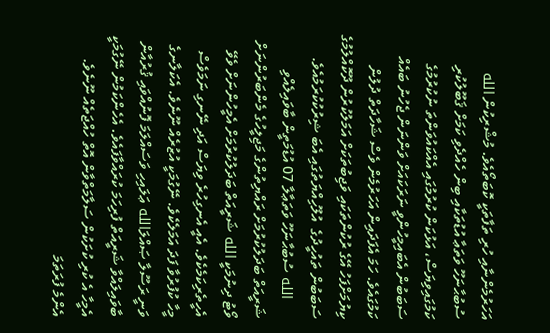އަހަރުމެންނާއި ހުރި ތަފާތަކީ ކޮބަތޯއެވެ. މުޝްރިކުން الله ސުބުޙާނަހޫ ވަތަޢާ އުޑުތަކާއި ބިން ހެއްދެވި ކަމަށް ޤަބޫލުކުރި ކަމުގައިވިޔަސް، އަޅުކަން ކުރުމުގައި އެއްކައުވަންތަ ނުކުރުމުގެ ސަބަބުން އެބައިމީހުންވީ ނަރަކައަށް ވަންނަން ޖެހުނު ބައެއް ކަމުގައެވެ. ހަމަ އެފަދައިން އަހަރުމެން ވެސް ޝަހާދަތް ދުލުން ކިޔުމަށްފަހު އޭގެ ރުކުންތަކައި ވަޖިބުތަކަށް އަމަލުކުރުން ދޫކޮއްލުމުގެ ސަބަބުން ތައުހީދުގެ  އުލޫހިއްޔަތުގައި އެބަ ޝިރުކުކުރަމުއެވެ.
    الله ސުބުޙާނަހޫ ވަތަޢާލާ 07 އުޑުމަތީން ބާވައިލެއްވި ޝަރީއަތް ބަދަލުކުރުމަށް ރައްޔިތުންގެ މަޖިލީހުގެ މެންބަރުންނަށް ވޯޓު ދިނުމަކީ الله ޝަރީއަތް ބަދަލުކުރުމަށް އެމީހުންނަށް ވެވޭ އެހީތެރިކަމެކެވެ. އެއީ އެނގިހުރެ ވިޔަސް އަދި ނޭނގި ނަމަވެސް މީހާ ކުފުރުވާ ފަދަ އަމަލެކެވެ. ނޭގުމަކީ އުޒުރެއް ނޫނެވެ. އެކަލާނގެ ވަނީ ރަސޫލާ ޞައްލަالله ޢަލައިހި ވަސައްލަމަ ފޮނުއްވައި ޤުރުއާން ބާވައިލައްވާ ޝަރީއަތް ފުރިހަމަ ކުރައްވާފައެވެ. އެހެންކަމުން ނޭގުމަކީ އެމީހާ އެ ކުރި ކުށަކުން ސަލާމަތްވާން އޮތް ހުއްޖަތެއް ނޫނެވެ. އެންމެ ފުރަތަމަ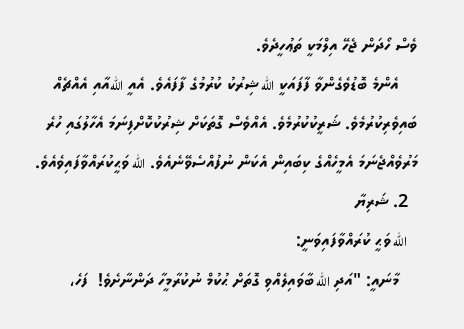ވެސް ހޯދަން ޖެހޭ އިލްމަކީ ތަޢުހީދެވެ.
    އެންމެ ބޮޑުވެގެންވާ ފާފައަކީ الله ޝިރުކު ކުރުމުގެ ފާފައެވެ. އެއީ اللهއާއި އެއްޗެއް ބައިވެރިކުރުމެވެ. ޝަރީކުކުރުމެވެ. އެއްވެސް ގޮތަކަށް ޝިރުކުކޮށްފިނަމަ އެހާލުގައި ހުރެ މަރުވެއްޖެނަމަ އެމީހެއްގެ ކިބައިން އެކަން ނުފުއްސެވޭނެއެވެ. الله ވަޙީކުރައްވާފައިވެއެވެ.
  2. ޝަރިޔާ
    الله ވަޙީ ކުރައްވާފައިވަނީ:
    މާނައީ: "އަދި الله ބާވައިލެއްވި ގޮތަށް ޙުކުމް ނުކުރާމީހާ ދަންނާށެވެ!  ފަހެ،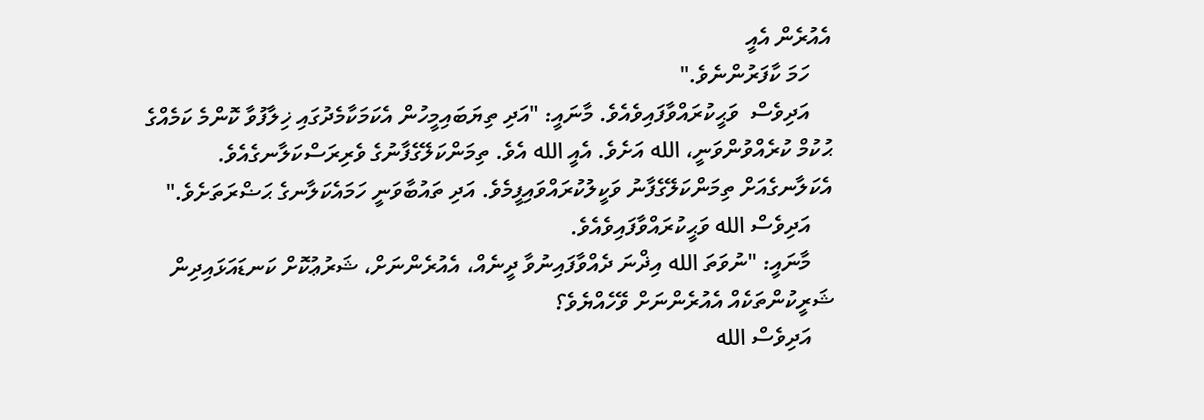އެއުރެން އެއީ
    ހަމަ ކާފަރުންނެވެ."
    އަދިވެސް  ވަޙީކުރައްވާފައިވެއެވެ. މާނައީ: "އަދި ތިޔަބައިމީހުން އެކަމަކާމެދުގައި ޚިލާފުވާ ކޮންމެ ކަމެއްގެ ޙުކުމް ކުރެއްވުންވަނީ، الله އަށެވެ. އެއީ الله އެވެ. ތިމަންކަލޭގެފާނުގެ ވެރިރަސްކަލާނގެއެވެ. އެކަލާނގެއަށް ތިމަންކަލޭގެފާނު ވަކީލުކުރައްވައިފީމެވެ. އަދި ތައުބާވަނީ ހަމައެކަލާނގެ ޙަޟްރަތަށެވެ."
    އަދިވެސް الله ވަޙީކުރައްވާފައިވެއެވެ.
    މާނައީ: "ނުވަތަ الله އިޛްނަ ދެއްވާފައިނުވާ ދީނެއް، އެއުރެންނަށް، ޝަރުޢުކޮށް ކަނޑައަޅައިދިން ޝަރީކުންތަކެއް އެއުރެންނަށް ވޭހެއްޔެވެ؟
    އަދިވެސް الله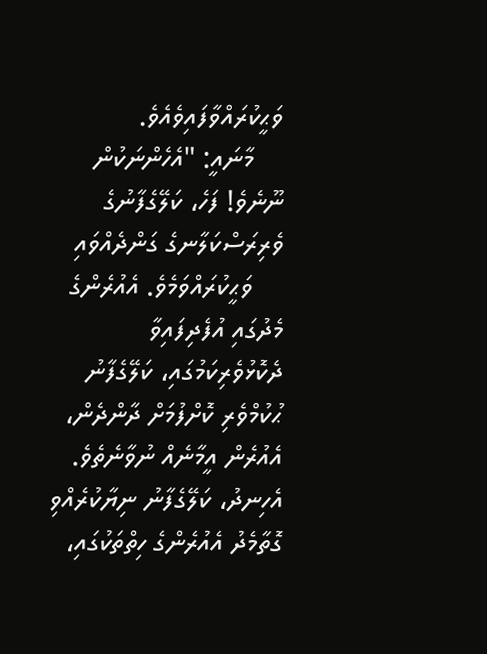ވަޙީކުރައްވާފައިވެއެވެ.
    މާނައީ: "އެހެންނަކުން ނޫނެވެ! ފަހެ، ކަލޭގެފާނުގެ ވެރިރަސްކަލާނގެ ގަންދެއްވައި
    ވަޙީކުރައްވަމެވެ. އެއުރެންގެ މެދުގައި އުފެދިފައިވާ ދެކޮޅުވެރިކަމުގައި، ކަލޭގެފާނު ޙުކުމްވެރި ކޮށްފުމަށް ދާންދެން، އެއުރެން އީމާނެއް ނުވާނެތެވެ. އެހިނދު، ކަލޭގެފާނު ނިޔާކުރެއްވި ގޮތާމެދު އެއުރެންގެ ހިތްތަކުގައި،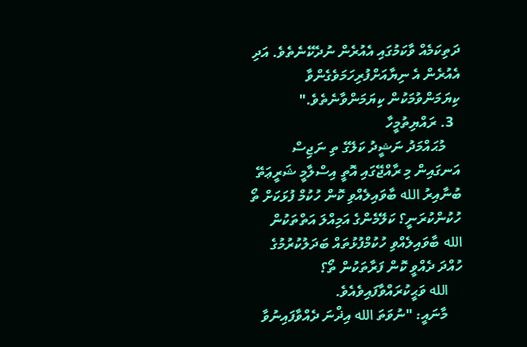ދަތިކަމެއް ވާކަމުގައި އެއުރެން ނުދެކޭނެތެވެ. އަދި އެއުރެން އެ ނިޔާއަށްފުރިހަމަވެގެންވާ ކިޔަމަންވުމަކުން ކިޔަމަންވާނެތެވެ."
  3. ރައްޔިތުމީހާ
    މުޙައްމަދު ނަޝީދު ކަލޭގެ ތި ނަޖިސް އަނގައިން މި ރާއްޖޭގައި އޮތީ އިސްލާމީ ޝަރީޢަތޭ ބުނާއިރު الله ބާވައިލެއްވި ކޮން ހުކުމް ފުޅަކަށް ތޯ ހުކުންކުރަނީ؟ ކަލޭމެންގެ އަމިއްލަ އަތްތަކުން الله ބާވައިލެއްވި ހުކުމްފުޅުތައް ބަދަލުކުރުމުގެ ހުއްދަ ދެއްވީ ކޮން ފަރާތަކުން ތޯ؟
    الله ވަޙީކުރައްވާފައިވެއެވެ.
    މާނައީ: "ނުވަތަ الله އިޛްނަ ދެއްވާފައިނުވާ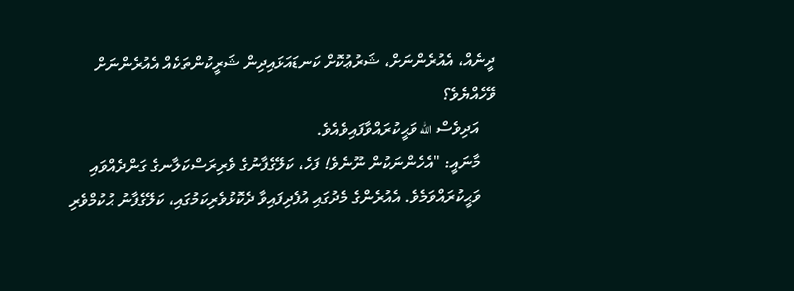ދީނެއް، އެއުރެންނަށް، ޝަރުޢުކޮށް ކަނޑައަޅައިދިން ޝަރީކުންތަކެއް އެއުރެންނަށް ވޭހެއްޔެވެ؟
    އަދިވެސް الله ވަޙީކުރައްވާފައިވެއެވެ.
    މާނައީ: "އެހެންނަކުން ނޫނެވެ! ފަހެ، ކަލޭގެފާނުގެ ވެރިރަސްކަލާނގެ ގަންދެއްވައި
    ވަޙީކުރައްވަމެވެ. އެއުރެންގެ މެދުގައި އުފެދިފައިވާ ދެކޮޅުވެރިކަމުގައި، ކަލޭގެފާނު ޙުކުމްވެރި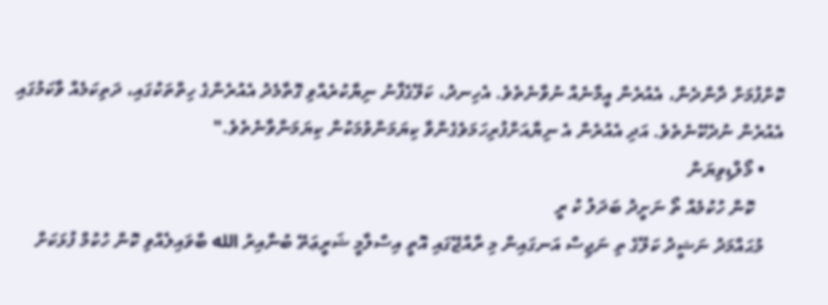ކޮށްފުމަށް ދާންދެން، އެއުރެން އީމާނެއް ނުވާނެތެވެ. އެހިނދު، ކަލޭގެފާނު ނިޔާކުރެއްވި ގޮތާމެދު އެއުރެންގެ ހިތްތަކުގައި، ދަތިކަމެއް ވާކަމުގައި އެއުރެން ނުދެކޭނެތެވެ. އަދި އެއުރެން އެ ނިޔާއަށްފުރިހަމަވެގެންވާ ކިޔަމަންވުމަކުން ކިޔަމަންވާނެތެވެ."
    • މޯލްޑިވިޔަން
      ކޮން ހުކުމެއް ތޯ ނަށީދު ބަދަލު ކު ރީ
    މުޙައްމަދު ނަޝީދު ކަލޭގެ ތި ނަޖިސް އަނގައިން މި ރާއްޖޭގައި އޮތީ އިސްލާމީ ޝަރީޢަތޭ ބުނާއިރު الله ބާވައިލެއްވި ކޮން ހުކުމް ފުޅަކަށް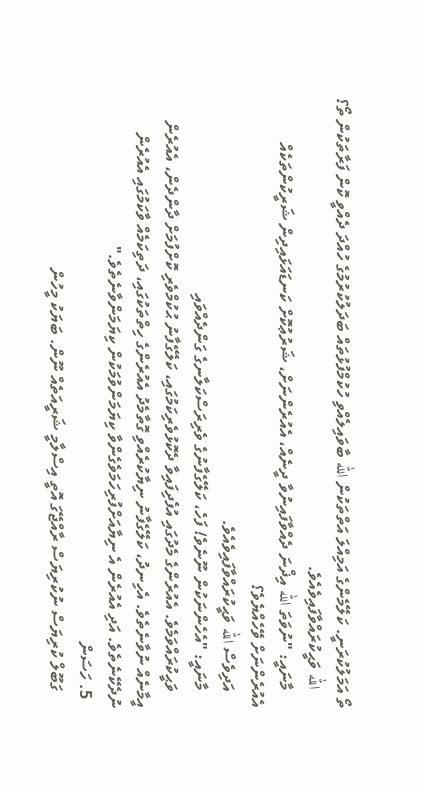ތޯ އަމަލުކުރަނީ. ކަލޭމެންގެ އަމިއްލަ އަތްތަކުން الله ބާވައިލެއްވި ހުކުމްފުޅުތައް ބަދަލުކުރުމުގެ ހުއްދަ ދެއްވީ ކޮން ފަރާތަކުން ތޯ؟
    الله ވަޙީކުރައްވާފައިވެއެވެ.
    މާނައީ: "ނުވަތަ الله އިޛްނަ ދެއްވާފައިނުވާ ދީނެއް، އެއުރެންނަށް، ޝަރުޢުކޮށް ކަނޑައަޅައިދިން ޝަރީކުންތަކެއް އެއުރެންނަށް ވޭހެއްޔެވެ؟
    އަދިވެސް الله ވަޙީކުރައްވާފައިވެއެވެ.
    މާނައީ: "އެހެންނަކުން ނޫނެވެ! ފަހެ، ކަލޭގެފާނުގެ ވެރިރަސްކަލާނގެ ގަންދެއްވައި
    ވަޙީކުރައްވަމެވެ. އެއުރެންގެ މެދުގައި އުފެދިފައިވާ ދެކޮޅުވެރިކަމުގައި، ކަލޭގެފާނު ޙުކުމްވެރި ކޮށްފުމަށް ދާންދެން، އެއުރެން އީމާނެއް ނުވާނެތެވެ. އެހިނދު، ކަލޭގެފާނު ނިޔާކުރެއްވި ގޮތާމެދު އެއުރެންގެ ހިތްތަކުގައި، ދަތިކަމެއް ވާކަމުގައި އެއުރެން ނުދެކޭނެތެވެ. އަދި އެއުރެން އެ ނިޔާއަށްފުރިހަމަވެގެންވާ ކިޔަމަންވުމަކުން ކިޔަމަންވާނެތެވެ."
  5. ހަސަން
    ގަބޫލް ކުރިޔަސް ނުކުރިޔަސް ރާއްޖޭގަ އޮތީ އިސްލާމީ ޝަރީއަތެއް ނޫން. ބަޔަކު މީހުން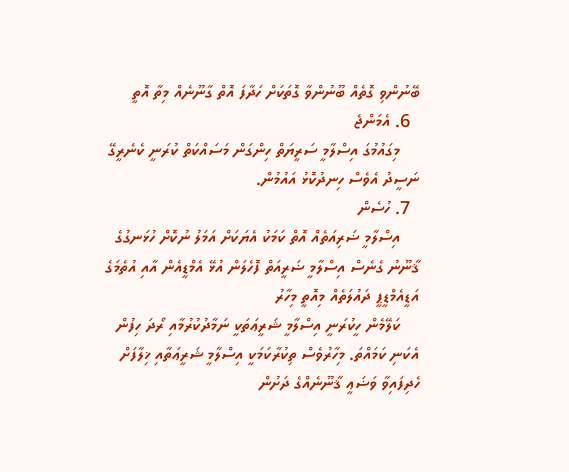ބޭނުންވި ގޮތެއް ބޫނުންވާ ގޮތަކަށް ހަދާފަ އޮތް ގާނޫނެއް މިތާ އޮތީ
  6. އެމަންޖެ
    މިގައުމުގަ އިސްލާމީ ސަރީޔަތް ހިންގަން މަސައްކަތް ކުރަނީ ކެނެރީގޭ ނަސީދު އެވެސް ހިނދުކޮޅު އައުމުން.
  7. ހުސެން
    އިސްލާމީ ޟަރިއަތެއް އޮތް ކަމަކު އެޔަކަށް އަމަލު ނުކޮށް ހުޅަނގުގެ ޤާނޫނު ގެނެސް އިސްލާމީ ޟަރީއަތް ފޮހެލަން އުޅޭ އެމްޑީއެން އާއި އުތެމަގެ އަޑީއެމްޑީޕީ ދައުލަތެއް މިއޮތީ މިހާރު
    ކަލޭމެން ހީކުރަނީ އިސްލާމީ ޝަރީޢަތަކީ ނަމާދުކުރުމާއި ރޯދަ ހިފުން އެކަނި ކަމައްތަ. މިހާރުވެސް ތިކުރާކަމަކީ އިސްލާމީ ޝަރީޢަތާއި ޚިލާފަށް ހެދިފައިވާ ވަޟަޢީ ޤާނޫނެއްގެ ދަށުން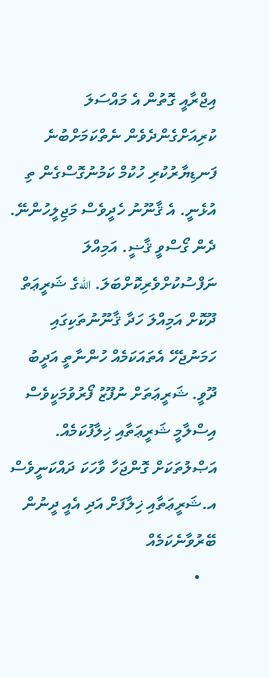އިޖްރާއީ ގޮތުން އެ މައްސަލަ ކުރިއަށްގެންދެވެން ނެތްކަމަށްބުނެ ފަނޑިޔާރުކުރި ހުކުމް ކަމުނުގޮސްގެން ތި އުޅެނީ. އެ ޤާނޫނު ހެދީވެސް މަޖިލީހުންނޭ. ދެން ގޯސްވީ ޤާޟީ. އަމިއްލަ ނަފްސުކުށްވެރިކޮށްބަލަ. اللهގެ ޝަރީޢަތް ދޫކޮށް އަމިއްލަ ހަދާ ޤާނޫނުތަކިގައި ހަމަނުޖެހޭ އެތައަކަމެއް ހުންނާތީ އަދީބު ދޫވީ. ޝަރީޢަތަށް ނުފޫޒު ފޯރުވުމަކީވެސް އިސްލާމީ ޝަރީޢަތާއި ޚިލާފުކަމެއް. އަޞްލުތަކަށް ގޮންޖަހާ ވާހަކަ ދައްކަނީވެސް އ.ޝަރީޢަތާއި ޚިލާފަށް އަދި އެއީ ދީނުން ބޭރުވާނެކަމެއް
    •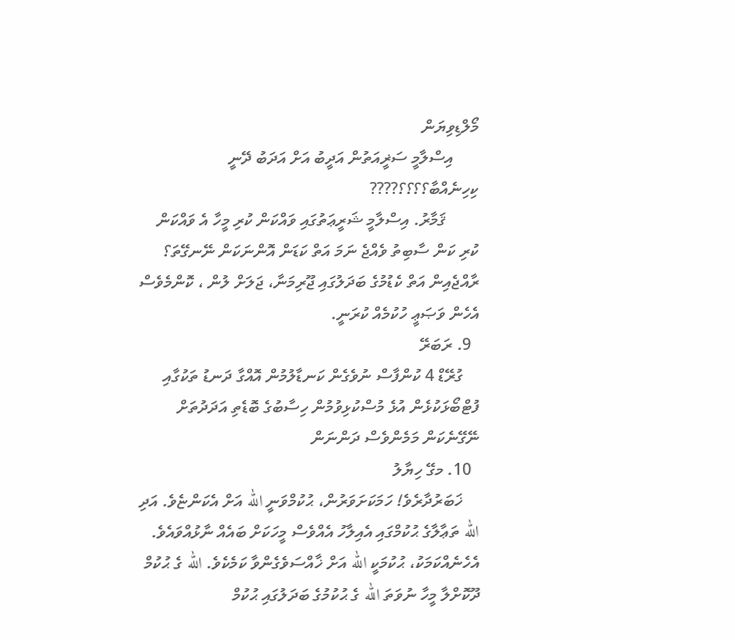މޯލްޑިވިޔަން
      އިސްލާމީ ސަޜީއަތުން އަދީބު އަށް އަދަބު ދޭނީ ކިހިނެއްބާ؟؟؟؟????
        ޤަމާރު. އިސްލާމީ ޝަރީޢަތުގައި ވައްކަން ކުރި މީހާ އެ ވައްކަން ކުރި ކަން ސާބިތު ވެއްޖެ ނަމަ އަތް ކަޑަން އޮންނަކަން ނޭނގޭތަ؟ ރާއްޖެއިން އަތް ކެޑުމުގެ ބަދަލުގައި ޖޫރިމަނާ، ޖަލަށް ލުން ، ކޮންމެވެސް އެހެން ވަޞަޢީ ހުކުމެއް ކުރަނީ.
  9. ރަބަރޭ
    ގުރޭޑް 4 ކުންފާސް ނުވެގެން ކަނޑާލުމުން އޮއްގާ ދަނޑު ތަކުގާއި ފުޓްބޯޅަކުޅެން އުޅެ މުސްކުޅިވުމުން ހިސާބުގެ ބޮޑެތި އަދަދުތަށް ނޭގޭނެކަން މަމެންވެސް ދަންނަން
  10. މގޭ ހިޔާލު
    ޚަބަރުދާރެވެ! ހަމަކަށަވަރުން، ޙުކުމްވަނީ الله އަށް އެކަންޏެވެ. އަދި الله ތަޢާލާގެ ޙުކުމްގައި އެއިލާހު އެއްވެސް މީހަކަށް ބައެއް ނާޅުއްވައެވެ. އެހެނެއްކަމަކު، ޙުކުމަކީ الله އަށް ޚާއްސަވެގެންވާ ކަމެކެވެ. الله ގެ ޙުކުމް ދޫކޮށްލާ މީހާ ނުވަތަ الله ގެ ޙުކުމުގެ ބަދަލުގައި ޙުކުމް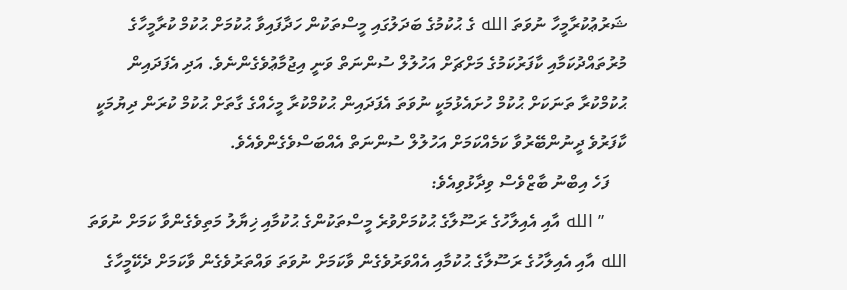ޝަރުޢުކުރާމީހާ ނުވަތަ الله ގެ ޙުކުމުގެ ބަދަލުގައި މީސްތަކުން ހަދާފައިވާ ޙުކުމަށް ޙުކުމް ކުރާމީހާގެ މުރުތައްދުކަމާއި ކާފަރުކަމުގެ މަށްޗަށް އަހުލުލް ސުންނަތް ވަނީ އިޖުމާޢުވެގެންނެވެ. އަދި އެފަދައިން ޙުކުމްކުރާ ތަނަކަށް ޙުކުމް ހުށައެޅުމަކީ ނުވަތަ އެފަދައިން ޙުކުމްކުރާ މީހެއްގެ ގާތަށް ޙުކުމް ކުރަން ދިޔުމަކީ ކާފަރުވެ ދީނުންބޭރުވާ ކަމެއްކަމަށް އަހުލުލް ސުންނަތް އެއްބަސްވެގެންވެއެވެ.
    ފަހެ އިބްނު ބާޒްވެސް ވިދާޅުވިއެވެ:
    ” الله އާއި އެއިލާހުގެ ރަސޫލާގެ ޙުކުމަށްވުރެ މީސްތަކުންގެ ޙުކުމާއި ޚިޔާލު މަތިވެގެންވާ ކަމަށް ނުވަތަ الله އާއި އެއިލާހުގެ ރަސޫލާގެ ޙުކުމާއި އެއްވަރުވެގެން ވާކަމަށް ނުވަތަ ވައްތަރުވެގެން ވާކަމަށް ދެކޭމީހާގެ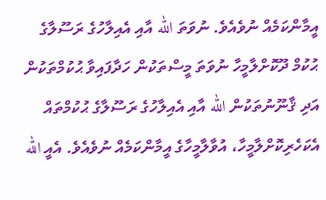އީމާންކަމެއް ނުވެއެވެ. ނުވަތަ الله އާއި އެއިލާހުގެ ރަސޫލާގެ ޙުކުމް ދޫކޮށްލާމީހާ ނުވަތަ މީސްތަކުން ހަދާފައިވާ ޙުކުމްތަކުން އަދި ޤާނޫނުތަކުން الله އާއި އެއިލާހުގެ ރަސޫލާގެ ޙުކުމްތައް އެކަހެރިކޮށްލާމީހާ، އުވާލާމީހާގެ އީމާންކަމެއް ނުވެއެވެ. އެއީ الله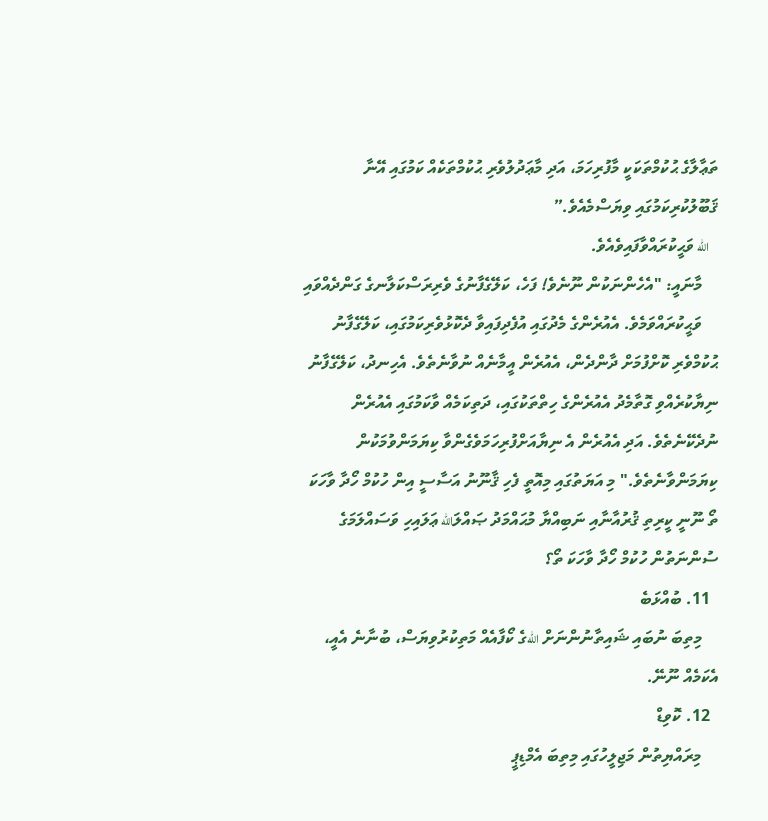ތަޢާލާގެ ޙުކުމްތަކަކީ މާފުރިހަމަ، އަދި މާޢަދުލުވެރި ޙުކުމްތަކެއް ކަމުގައި އޭނާ ޤަބޫލުކުރިކަމުގައި ވިޔަސްމެއެވެ.”
    الله ވަޙީކުރައްވާފައިވެއެވެ.
    މާނައީ: "އެހެންނަކުން ނޫނެވެ! ފަހެ، ކަލޭގެފާނުގެ ވެރިރަސްކަލާނގެ ގަންދެއްވައި
    ވަޙީކުރައްވަމެވެ. އެއުރެންގެ މެދުގައި އުފެދިފައިވާ ދެކޮޅުވެރިކަމުގައި، ކަލޭގެފާނު ޙުކުމްވެރި ކޮށްފުމަށް ދާންދެން، އެއުރެން އީމާނެއް ނުވާނެތެވެ. އެހިނދު، ކަލޭގެފާނު ނިޔާކުރެއްވި ގޮތާމެދު އެއުރެންގެ ހިތްތަކުގައި، ދަތިކަމެއް ވާކަމުގައި އެއުރެން ނުދެކޭނެތެވެ. އަދި އެއުރެން އެ ނިޔާއަށްފުރިހަމަވެގެންވާ ކިޔަމަންވުމަކުން ކިޔަމަންވާނެތެވެ." މި އަޔަތުގައި މިއޮތީ ފެހި ޤާނޫނު އަސާސީ އިން ހުކުމް ހޯދާ ވާހަކަ ތޯ ނޫނީ ކީރިތި ޤުރުއާނާއި ނަބިއްޔާ މުޙައްމަދު ޞައްލަالله ޢަލައިހި ވަސައްލަމަގެ ސުންނަތުން ހުކުމް ހޯދާ ވާހަކަ ތޯ؟
  11. ބުއްޅަބެ
    މިތިބަ ނުބައި ޝައިތާނުންނަށް اللهގެ ކޯފާއެއް މަތިކުރުވިޔަސް، ބުނާނެ އެއީ، އެކަމެއް ނޫނޭ.
  12. ކޮވިޑް
    މިރައްޔިތުން މަޖިލީހުގައި މިތިބަ އެމްޑިޕީ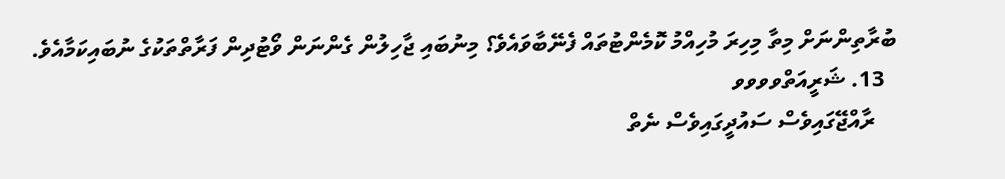ބުރާތިންނަށް މިތާ މިހިރަ މުހިއްމު ކޮމެންޓުތައް ފެނޭބާވައެވެ؟ މިނުބައި ޖާހިލުން ގެންނަން ވޯޓުދިން ފަރާތްތަކުގެ ނުބައިކަމާއެވެ.
  13. ޝަރީއަތްވވވވ
    ރާއްޖޭގައިވެސް ސައުދީގައިވެސް ނެތް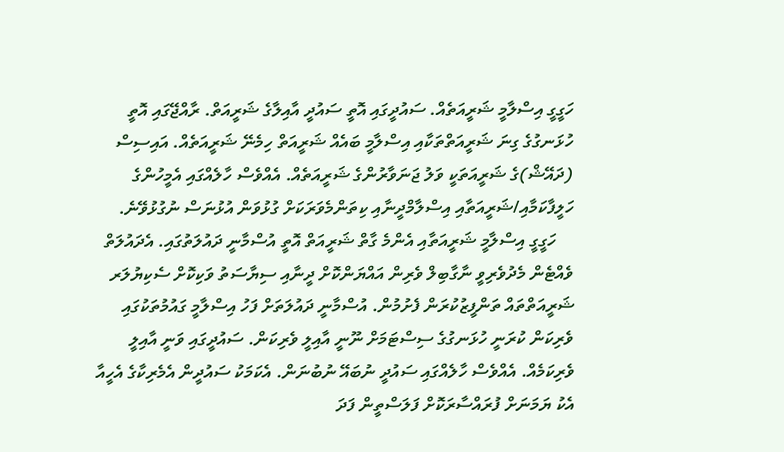ހަގީގީ އިސްލާމީ ޝަރީއަތެއް. ސައުދީގައި އޮތީ ސައުދީ އާއިލާގެ ޝަރީއަތް. ރާއްޖޭގައި އޮތީ ހުޅަނގުގެ ގިނަ ޝަރީއަތްތަކާއި އިސްލާމީ ބައެއް ޝަރީއަތް ހިމެނޭ ޝަރީއަތެއް. އައިސިސް (ދައޭޝް)ގެ ޝަރީއަތަކީ ވަލު ޖަނަވާރުންގެ ޝަރީއަތެއް. އެއްވެސް ހާލެއްގައި އެމީހުންގެ ހަލީފާކަމާއި/ޝަރީއަތާއި އިސްލާމްދީނާއި ކިތަންމެވަރަކަށް ގުޅުވަން އުޅުނަސް ނުގުޅުވޭނެ.
    ހަގީގީ އިސްލާމީ ޝަރީއަތާއި އެންމެ ގާތް ޝަރީއަތް އޮތީ އުސްމާނީ ދައުލަތުގައި. އެދައުލަތް ވެއްޓެން މެދުވެރިވީ ނާގާބިލް ވެރިން އައްޔަންކޮށް ދީނާއި ސިޔާސަތު ވަކިކޮށް ސެކިޔުލަރ ޝަރީއަތްތައް ތަންފީޒުކުރަން ފެށުމުން. އުސްމާނީ ދައުލަތަށް ފަހު އިސްލާމީ ގައުމުތަކުގައި ވެރިކަން ކުރަނީ ހުޅަނގުގެ ސިސްޓަމަށް ނޫނީ އާއިލީ ވެރިކަން. ސައުދީގައި ވަނީ އާއިލީ ވެރިކަމެއް. އެއްވެސް ހާލެއްގައި ސައުދީ ނުބައޭ ނުބުނަން. އެކަމަކު ސައުދީން އެމެރިކާގެ އެހީއާ އެކު ޔަމަނަށް ފުރައްސާރަކޮށް ފަލަސްތީން ފަދަ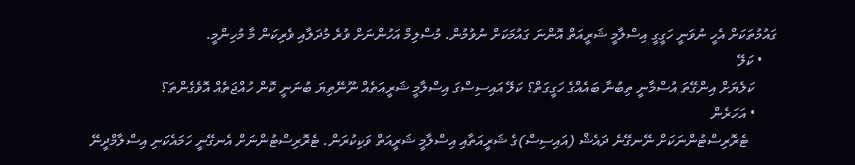ގައުމުތަކަށް އެހީ ނުވަނީ ހަގީގީ އިސްލާމީ ޝަރީއަތް އޮންނަ ގައުމަކަށް ނުވުމުން. މުސްލިމް އަހުންނަށް ވުރެ މުދަލާއި ވެރިކަން މާ މުހިންމީ.
    • ކަލޭ
      ކަލެޔަށް އިންގޭތަ އުސްމާނީ ތިބުނާ ބައެއްގެ ހަގީގަތް؟ ކަލޭ އައިސިސްގަ އިސްލާމީ ޝަރީއަތެއް ނޫނޭތިޔަ ބުނަނީ ކޮން ހުއްޖަތެއް އޮވެގެންތަ؟
      • އަހަރެން
        ޓެރޮރިސްޓުންނަކަށް ނޭނގޭނެ ދައެޝް (އައިސިސް)ގެ ޝަރީއަތާއި އިސްލާމީ ޝަރީއަތް ވަކިކުރަން. ޓެރޮރިސްޓުންނަށް އެނގޭނީ ހަމައެކަނި އިސްލާމްދީނޭ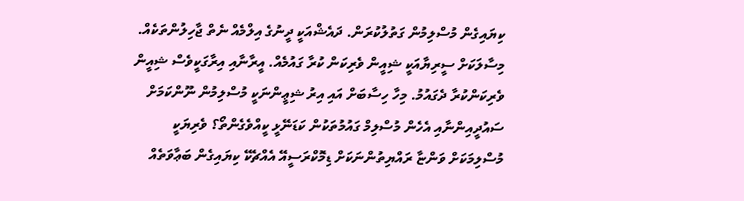ކިޔައިގެން މުސްލިމުން ގަތުލުކުރަން. ދައެޝްއަކީ ދީނުގެ އިލްމެއް ނެތް ޖާހިލުންތަކެއް. މިސާލަކަށް ސީރިޔާއަކީ ޝިއީން ވެރިކަން ކުރާ ގައުމެއް. އީރާނާއި އިރާގަކީވެސް ޝިއީން ވެރިކަންކުރާ ދެގައުމު. މިހާ ހިސާބަށް އައި އިރު ޝިޢީންނަކީ މުސްލިމުން ނޫންކަމަށް ސައުދީއިންނާއި އެހެން މުސްލިމް ގައުމުތަކުން ކަޑަނޭޅީ ކީއްވެގެންތޯ؟ ވެރިޔަކީ މުސްލިމަކަށް ވަންޏާ ރައްޔިތުންނަކަށް ޑިމޮކްރަސީއޭ އެއްޗެކޭ ކިޔައިގެން ބަޢާވަތެއް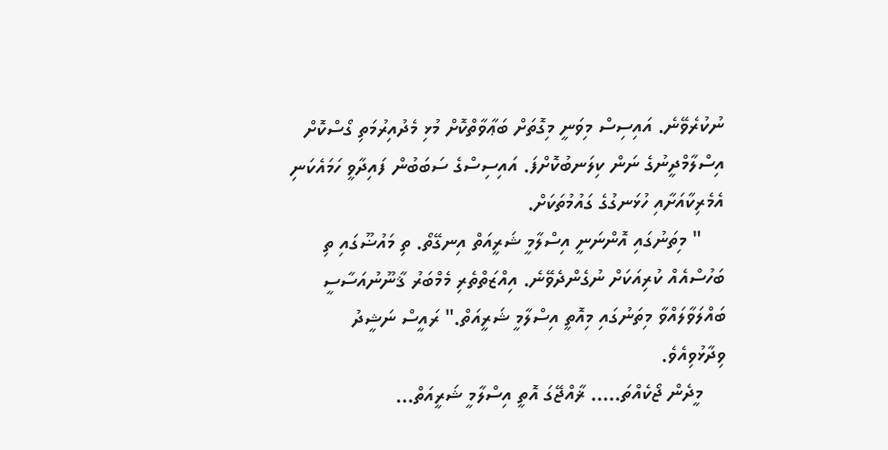ނުކުރެވޭނެ. އައިސިސް މިވަނީ މިގޮތަށް ބަޢާވާތްކޮށް މުޅި މެދުއިރުމަތި ގޯސްކޮށް އިސްލާމްދީނުގެ ނަން ކިލަނބުކޮށްފަ. އައިސިސްގެ ސަބަބުން ފައިދާވީ ހަމައެކަނި އެމެރިކާއަށާއި ހުޅަނގުގެ ގައުމުތަކަށް.
    " މިތަނުގައި އޮންނަނީ އިސްލާމީ ޝަރީއަތް އިނގޭތޯ. ތި މައުޟޫގައި ތި ބަހުސްއެއް ކުރިއަކަށް ނުގެންދެވޭނެ. އިއްޒަތްތެރި މެމްބަރު ޤާނޫނުއަސާސީ ބައްލަވާލައްވާ މިތަނުގައި މިއޮތީ އިސްލާމީ ޝަރީއަތް." ރައީސް ނަޝީދު ވިދާޅުވިއެވެ.
    މީދެން ޖޯކެއްތަ..... ޜާއްޖޭގަ އޮތީ އިސްލާމީ ޝަރީއަތް...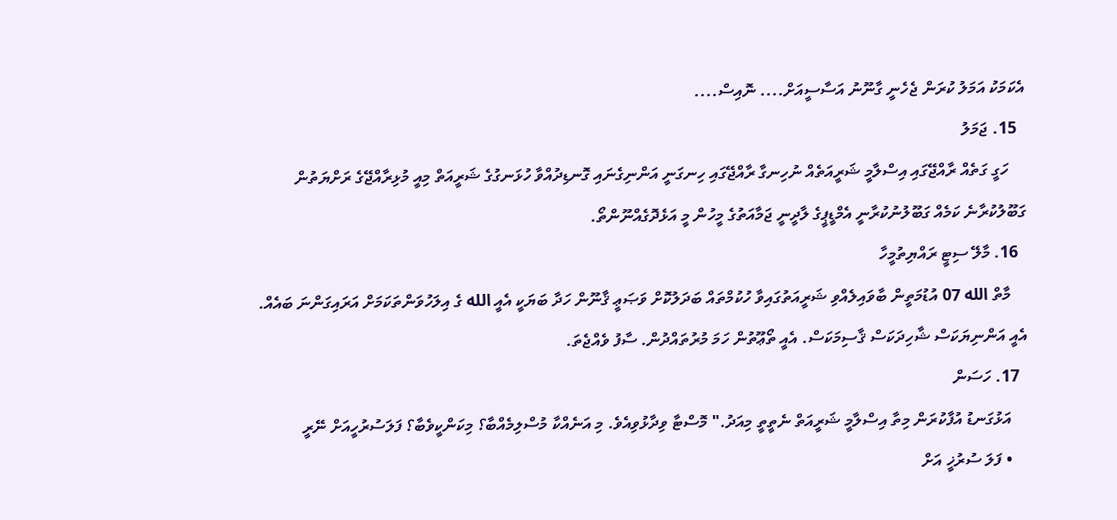އެކަމަކު އަމަލު ކުރަން ޖެހެނީ ގާނޫނު އަސާސީއަށް.... ނޮއިސް....
  15. ޖަމަލު
    ހަގީ ގަތެއް ރާއްޖޭގައި އިސްލާމީ ޝަރީއަތެއް ނުހިނގާ ރާއްޖޭގައި ހިނގަނީ އަންނިގެނައި ގޮނޑިދުއްވާ ހުޅަނގުގެ ޝަރީއަތް މިއީ މުޅިރާއްޖޭގެ ރަށްޔަތުން ގަބޫލުކުރާނެ ކަމެއް ގަބޫލުނުކުރާނީ އެމްޑީޕީގެ ލާދީނީ ޖަމާއަތުގެ މީހުން މީ އަޅެދޮގެއްނޫންތޯ.
  16. މާލޭ ސިޓީ ރައްޔިތުމީހާ
    މާތް الله 07 އުޑުމަތީން ބާވައިލެއްވި ޝަރީއަތުގައިވާ ހުކުމްތައް ބަދަލުކޮށް ވަޞަޢީ ޤާނޫން ހަދާ ބަޔަކީ އެއީ الله ގެ އިލަހުވަންތަކަމަށް އަރައިގަންނަ ބައެއް. އެއީ އަންނިޔަކަސް ޝާހިދަކަސް ޤާސިމަކަސް. އެއީ ތޯޢޫތުން ހަމަ މުރުތައްދުން. ސާފު ވެއްޖެތަ.
  17. ހަސަން
    އަޅުގަނޑު އުފާކުރަން މިތާ އިސްލާމީ ޝަރީއަތް ނެތީތީ މިއަދު." މޮސްޓާ ވިދާޅުވިއެވެ. މި އަނެއްކާ މުސްލިމެއްބާ؟ މިކަންކީވެބާ؟ ފަލަސުރުހީއަށް ނޭރީ
    • ފަލަ ސުރުޚީ އަށް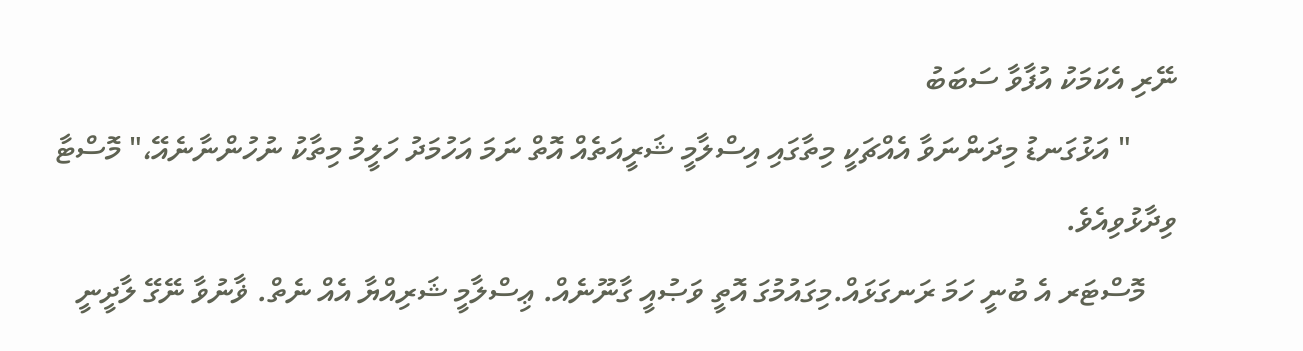ނޭރި އެކަމަކު އުފާވާ ސަބަބު
      " އަޅުގަނޑު މިދަންނަވާ އެއްޗަކީ މިތާގައި އިސްލާމީ ޝަރީއަތެއް އޮތް ނަމަ އަހުމަދު ހަލީމު މިތާކު ނުހުންނާނެއޭ،" މޮސްޓާ ވިދާޅުވިއެވެ.
    މޮސްޓަރ އެ ބުނީ ހަމަ ރަނގަޅައް.މިގައުމުގަ އޮތީ ވަޞުއީ ގާނޫނެއް. ޢިސްލާމީ ޝަރިއްޔާ އެއް ނެތް. ޥާނުވާ ނޭގޭ ލާދީނީ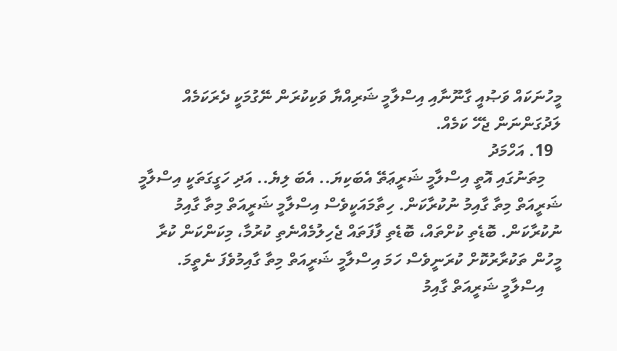މީހުނަކައް ވަޞުއީ ގާނޫނާއި އިސްލާމީ ޝަރިއްޔާ ވަކިކުރަން ނޭގުމަކީ ދެރަކަމެއް ލަދުގަންނަން ޖެހޭ ކަމެއް.
  19. އަހްމަދު
    މިތަނުގައި އޮތީ އިސްލާމީ ޝަރީޢަތޭ އެބަކިޔަ.. އެބަ ލިޔެ.. އަދި ހަގީގަތަކީ އިސްލާމީ ޝަރީއަތް މިތާ ގާއިމު ނުކުރާކަން. ހިތާމައަކީވެސް އިސްލާމީ ޝަރީއަތް މިތާ ގާއިމު ނުކުރާކަން. ބޮޑެތި ކުށްތައް، ބޮޑެތި ފާފަތައް ޖެހިލުމެއްނެތި ކުރުމާ، މިކަންކަން ކުރާ މީހުން ތަކުރާރުކޮށް ކުރަނީވެސް ހަމަ އިސްލާމީ ޝަރީއަތް މިތާ ގާއިމުވެފަ ނެތީމަ.
    އިސްލާމީ ޝަރީއަތް ގާއިމު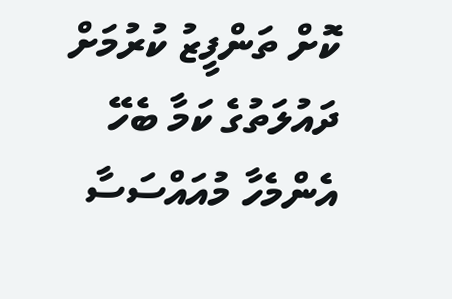ކޮށް ތަންފީޒު ކުރުމަށް ދައުލަތުގެ ކަމާ ބެހޭ އެންމެހާ މުއައްސަސާ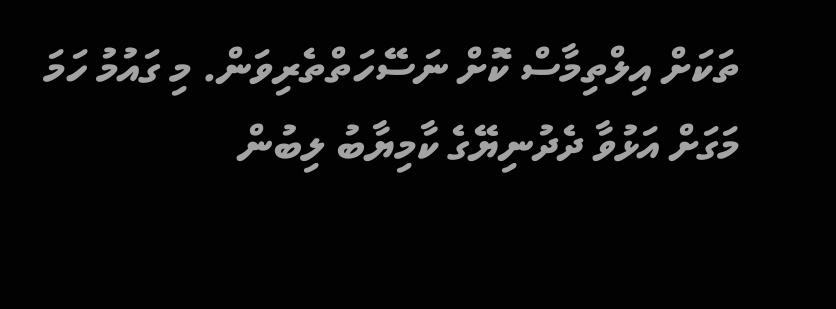ތަކަށް އިލްތިމާސް ކޮށް ނަސޭހަތްތެރިވަން. މި ގައުމު ހަމަ މަގަށް އަޅުވާ ދެދުނިޔޭގެ ކާމިޔާބު ލިބުން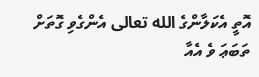އޮތީ އެކަލާންގެ الله تعالى އެންގެވި ގޮތަށް ތަބަޢަ ވެ އެއާ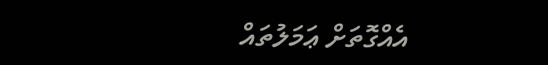އެއްގޮތަށް ޢަމަލުތައް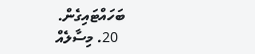ބަހައްޓައިގެން.
  20. މިސާލެއް